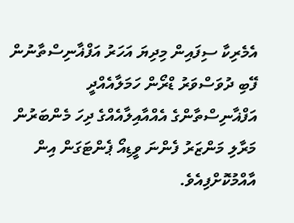އެމެރިކާ ސިފައިން މިދިޔަ އަހަރު އަފްޣާނިސްތާނުން ފޭބި ދުވަސްވަރު ޑްރޯން ހަމަލާއެއްދީ އަފްޣާނިސްތާންގެ އެއްއާއިލާއެއްގެ ދިހަ މެންބަރުން މަރާލި މަންޒަރު ފެންނަ ވީޑިއޯ ޕެންޓަގަން އިން އާއްމުކޮށްފިއެވެ.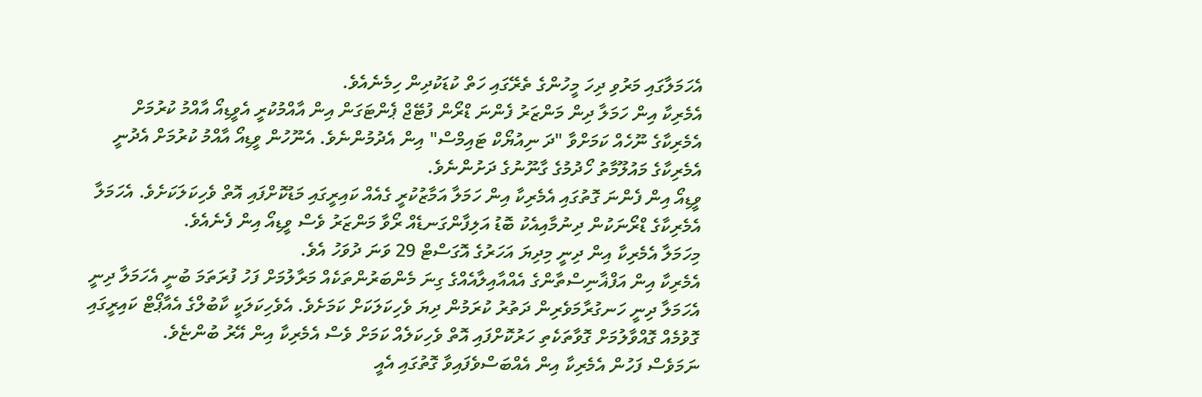އެހަމަލާގައި މަރުވި ދިހަ މީހުންގެ ތެރޭގައި ހަތް ކުޑަކުދިން ހިމެނެއެވެ.
އެމެރިކާ އިން ހަމަލާ ދިން މަންޒަރު ފެންނަ ޑްރޯން ފުޓޭޖް ޕެންޓަގަން އިން އާއްމުކުރީ އެވީޑިއޯ އާއްމު ކުރުމަށް އެމެރިކާގެ ނޫހެއް ކަމަށްވާ "ދަ ނިއުޔޯކް ޓައިމްސް" އިން އެދުމުންނެވެ. އެނޫހުން ވީޑިއޯ އާއްމު ކުރުމަށް އެދުނީ އެމެރިކާގެ މައުލޫމާތު ހޯދުމުގެ ގާނޫނުގެ ދަށުންނެވެ.
ވީޑިއޯ އިން ފެންނަ ގޮތުގައި އެމެރިކާ އިން ހަމަލާ އަމާޒުކުރީ ގެއެއް ކައިރީގައި މަޑުކޮށްފައި އޮތް ވެހިކަލަކަށެވެ. އެހަމަލާ އެމެރިކާގެ ޑްރޯނަކުން ދިނުމާއިއެކު ބޮޑު އަލިފާންގަނޑެއް ރޯވާ މަންޒަރު ވެސް ވީޑިއޯ އިން ފެނެއެވެ.
މިހަމަލާ އެމެރިކާ އިން ދިނީ މިދިޔަ އަހަރުގެ އޮގަސްޓް 29 ވަނަ ދުވަހު އެވެ.
އެމެރިކާ އިން އަފްޣާނިސްތާންގެ އެއްއާއިލާއެއްގެ ގިނަ މެންބަރުންތަކެއް މަރާލުމަށް ފަހު ފުރަތަމަ ބުނީ އެހަމަލާ ދިނީ އެހަމަލާ ދިނީ ހަނގުރާމަވެރިން ދަތުރު ކުރަމުން ދިޔަ ވެހިކަލަކަށް ކަމަށެވެ. އެވެހިކަލަކީ ކާބުލްގެ އެއާޕޯޓް ކައިރީގައި ގޮވުމެއް ގޮއްވާލުމަށް ގޮވާތަކެތި ހަރުކޮށްފައި އޮތް ވެހިކަލެއް ކަމަށް ވެސް އެމެރިކާ އިން އޭރު ބުންޏެވެ.
ނަމަވެސް ފަހުން އެމެރިކާ އިން އެއްބަސްވެފައިވާ ގޮތުގައި އެއީ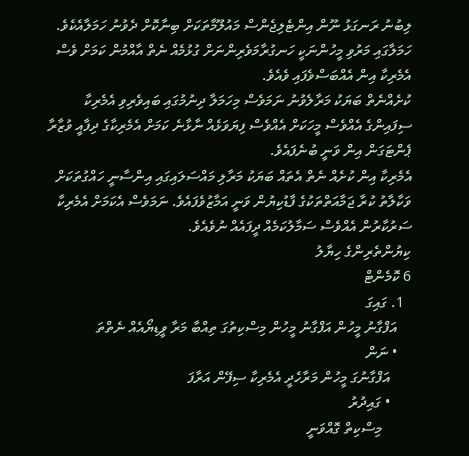ލިބުނު ރަނގަޅު ނޫން އިންޓެލިޖެންސް މައުލޫމާތަކަށް ބިނާކޮށް ދެވުނު ހަމަލާއެކެވެ. ހަމަލާގައި މަރުވި މީހުންނަކީ ހަނގުރާމަވެރިންނަށް ގުޅުމެއް ނެތް އާއްމުން ކަމަށް ވެސް އެމެރިކާ އިން އެއްބަސްވެފައި ވެއެވެ.
ކުށެއްނެތް ބަޔަކު މަރާލެވުނު ނަމަވެސް މިހަމަލާ ދިނުމުގައި ބައިވެރިވި އެމެރިކާ ސިފައިންގެ އެއްވެސް މީހަކަށް އެއްވެސް ފިޔަވަޅެއް ނާޅާނެ ކަމަށް އެމެރިކާގެ ދިފާއީ ވުޒާރާ ޕެންޓަގަން އިން ވަނީ ބުނެފައެވެ.
އެމެރިކާ އިން ކުށެއް ނެތް އެތައް ބަޔަކު މަރާލި މައްސަލައިގައި އިންސާނީ ހައްގުތަކަށް ވަކާލާތު ކުރާ ޖަމާއަތްތަކުގެ ފާޑުކިޔުން ވަނީ އަމާޒުވެފައެވެ. ނަމަވެސް އެކަމަށް އެމެރިކާ ސަރުކާރުން އެއްވެސް ސަމާލުކަމެއް ދީފައެއް ނުވެއެވެ.
ކިޔުންތެރިންގެ ހިޔާލު
6 ކޮމެންޓް
  1. ގައިގަ
    އަފްގާނު މީހުން އަފްގާނު މީހުން މިސްކިތުގަ ތިއްބާ މަރާ ވީޑިޔޯއެއް ނެތްތަ
    • ނަން
      އަފްގާނުގަ މީހުން މަރާހެދީ އެމެރިކާ ސިފޭން އަރާފަ
      • ގައިދުރު
        މިސްކިތް ގޮއްވަނީ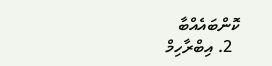ކޮންބައެއްބާ
  2. އިބްރާހިމް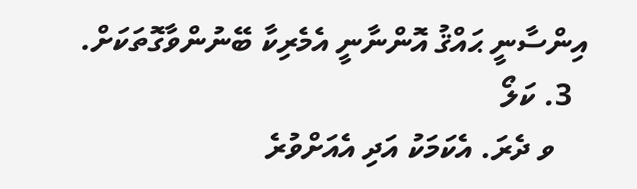އިންސާނީ ޙައްޤު އޮންނާނީ އެމެރިކާ ބޭނުންވާގޮތަކަށް.
  3. ކަލޯ
    ވ ދެރަ. އެކަމަކު އަދި އެއަށްވުރެ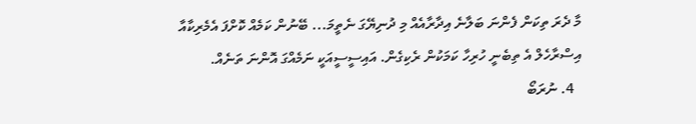މާ ދެރަ ތިކަން ފެންނަ ބަލާނެ އިދާރާއެއް މި ދުނިޔޭގަ ނެތީމަ... ބޭނުން ކަމެއް ކޮށްފަ އެމެރިކާއާ އިސްރާހެލް އެ ތިބެނީ ހުރިހާ ކަމަކުން ރެކިގެން. އައިސީސީއަކީ ނަމެއްގަ އޮންނަ ތަނެއް.
  4. ނުރަބޯ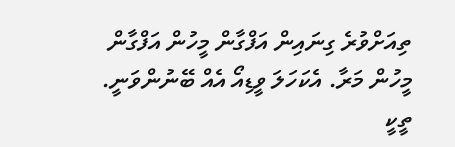ތިއަށްވުރެ ގިނައިން އަފްގާން މީހުން އަފްގާން މީހުން މަރާ. އެކަހަލަ ވީޑިއޯ އެއް ބޭނުންވަނީ. ތީކީ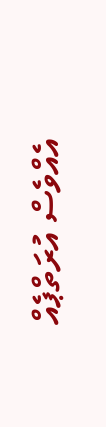އެއްވެސް އުރަތްޕެއް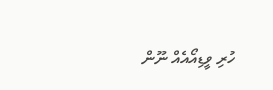ހުރި ވީޑިއޯއެއް ނޫން